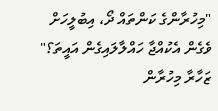"މިހުރާންގެ ކަންތައް ދޯ، އިބުލީހަށް ވެގެން އެކުއްޖާ ހައްލާލައިގެން އައީތަ؟" ޒަހާރާ މިހުރާން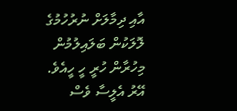އާއި ދިމާލަށް ނުރުހުމުގެ ލޮލަކުން ބަލައިލުމުން މިހުރާން ހުރީ ހީ ހީއެވެ. އޭރު އެލީސާ ވެސް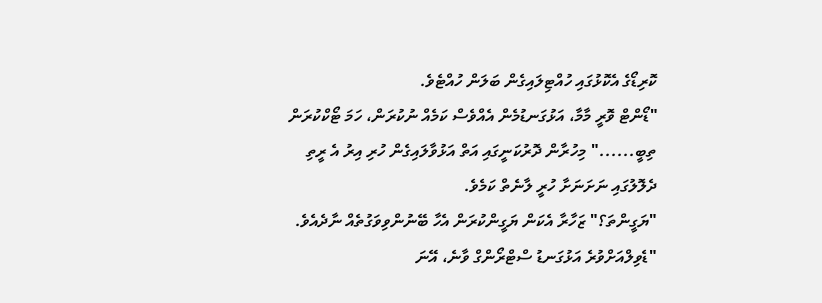ކޮރިޑޯގެ އެކޮޅުގައި ހުއްޓިލައިގެން ބަލަން ހުއްޓެވެ.
"ޑޯންޓް ވޮރީ މާމާ، އަޅުގަނޑުމެން އެއްވެސް ކަމެއް ނުކުރަން، ހަމަ ޓޯކްކުރަން ތިބީ......" މިހުރާން ދޮރުކަނީގައި އަތް އަޅުވާލައިގެން ހުރި އިރު އެ ރީތި ދެލޮލުގައި ނަށަނަށާ ހުރީ ލާނެތް ކަމެވެ.
"ޔަގީންތަ؟" ޒަހާރާ އެކަން ޔަގީންކުރަން އެހާ ބޭނުންވިވަގުތެއް ނާދެއެވެ.
"ޑެވިލްއަށްވުރެ އަޅުގަނޑު ސްޓްރޯންގް ވާނެ، އޭނަ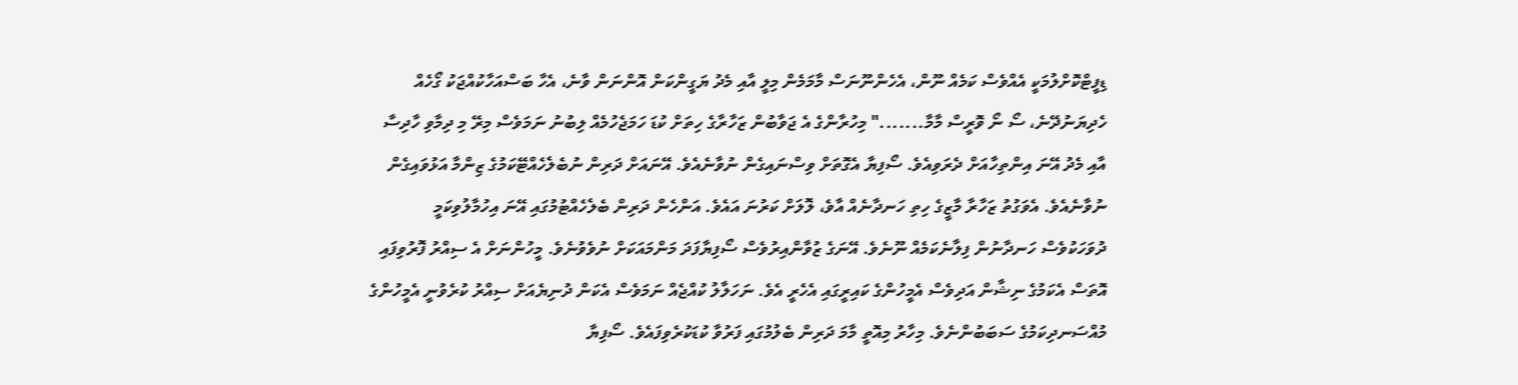ޑިފީޓްކޮށްލުމަކީ އެއްވެސް ކަމެއް ނޫން، އެހެންނޫނަސް މާމަމެން މިލީ އާއި މެދު ޔަގީންކަން އޮންނަން ވާނެ، އެހާ ބަސްއަހާކުއްޖަކު ގޯހެއް ހެދިޔަނުދޭނެ، ސޯ ނޯ ވޮރީސް މާމާ......." މިހުރާންގެ އެ ޖަވާބުން ޒަހާރާގެ ހިތަށް ކުޑަ ހަމަޖެހުމެއް ލިބުނު ނަމަވެސް މިރޭ މި ދިމާވި ހާދިސާ އާއި މެދު އޭނަ އިންތިހާއަށް ދެރަވިއެވެ. ސޯފިޔާ އެގޮތަށް ވިސްނައިގެން ނުވާނެއެވެ. އޭނައަށް ދަރިން ނުބެލެހެއްޓޭކަމުގެ ޒިންމާ އަޅުވައިގެން ނުވާނެއެވެ. އެވަގުތު ޒަހާރާ މާޒީގެ ހިތި ހަނދާނެއް އާވެ، ލޮލަށް ކަރުނަ އައެވެ. އަންހެން ދަރިން ބެލެހެއްޓުމުގައި އޭނަ އިހުމާލުވިކަމީ ދުވަހަކުވެސް ހަނދާނުން ފިލާނެކަމެއް ނޫނެވެ. އޭނަގެ ޒުވާންއިރުވެސް ސޯފިޔާފަދަ މަންމައަކަށް ނުވެވުނެވެ. މީހުންނަށް އެ ސިއްރު ފޮރުވިފައި އޮތަސް އެކަމުގެ ނިޝާން އަދިވެސް އެމީހުންގެ ކައިރީގައި އެހެރީ އެވެ. ނަހަލާލު ކުއްޖެއް ނަމަވެސް އެކަން ދުނިޔެއަށް ސިއްރު ކުރެވުނީ އެމީހުންގެ މުއްސަނދިކަމުގެ ސަބަބުންނެވެ. މިހާރު މިއޮތީ މާމަ ދަރިން ބެލުމުގައި ފަރުވާ ކުޑަކުރެވިފައެވެ. ސޯފިޔާ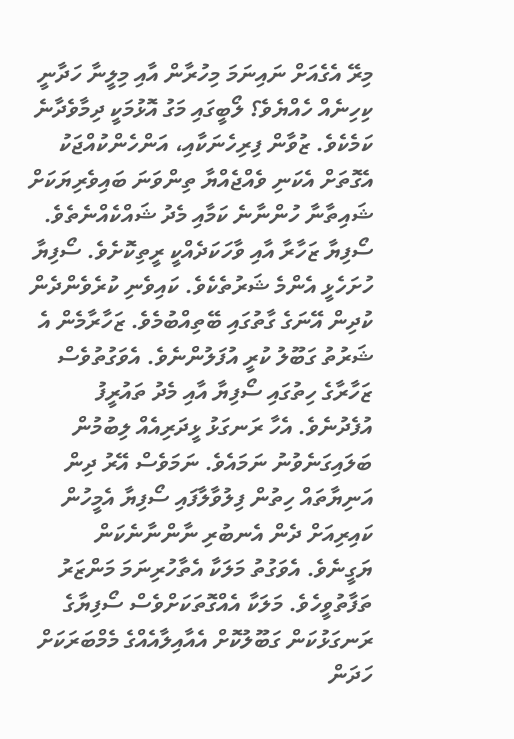މިރޭ އެގެއަށް ނައިނަމަ މިހުރާން އާއި މިލީނާ ހަދާނީ ކިހިނެއް ހެއްޔެވެ؟ ލޯބީގައި މަގު އޮޅުމަކީ ދިމާވެދާނެ ކަމެކެވެ. ޒުވާން ފިރިހެނަކާއި، އަންހެންކުއްޖަކު އެގޮތަށް އެކަނި ވެއްޖެއްޔާ ތިންވަނަ ބައިވެރިޔަކަށް ޝައިތާނާ ހުންނާނެ ކަމާއި މެދު ޝައްކެއްނެތެވެ.
ސޯފިޔާ ޒަހާރާ އާއި ވާހަކަދެއްކީ ރީތިކޮށެވެ. ސޯފިޔާ ހުށަހެޅީ އެންމެ ޝަރުތެކެވެ. ކައިވެނި ކުރެވެންދެން ކުދިން އޭނަގެ ގާތުގައި ބޭތިއްބުމެވެ. ޒަހާރާމެން އެ ޝަރުތު ގަބޫލު ކުރީ އުފަލުންނެވެ. އެވަގުތުވެސް ޒަހާރާގެ ހިތުގައި ސޯފިޔާ އާއި މެދު ތައުރީފު އުފެދުނެވެ. އެހާ ރަނގަޅު ޅީދަރިއެއް ލިބުމުން ބަލައިގަނެވުނު ނަމައެވެ. ނަމަވެސް އޭރު ދިން އަނިޔާތައް ހިތުން ފިލުވާލާފައި ސޯފިޔާ އެމީހުން ކައިރިއަށް ދެން އެނބުރި ނާންނާނެކަން ޔަގީނެވެ. އެވަގުތު މަލަކާ އެތާހުރިނަމަ މަންޒަރު ތަފާތުވީހެވެ. މަލަކާ އެއްގޮތަކަށްވެސް ސޯފިޔާގެ ރަނގަޅުކަން ގަބޫލުކޮށް އެއާއިލާއެއްގެ މެމްބަރަކަށް ހަދަން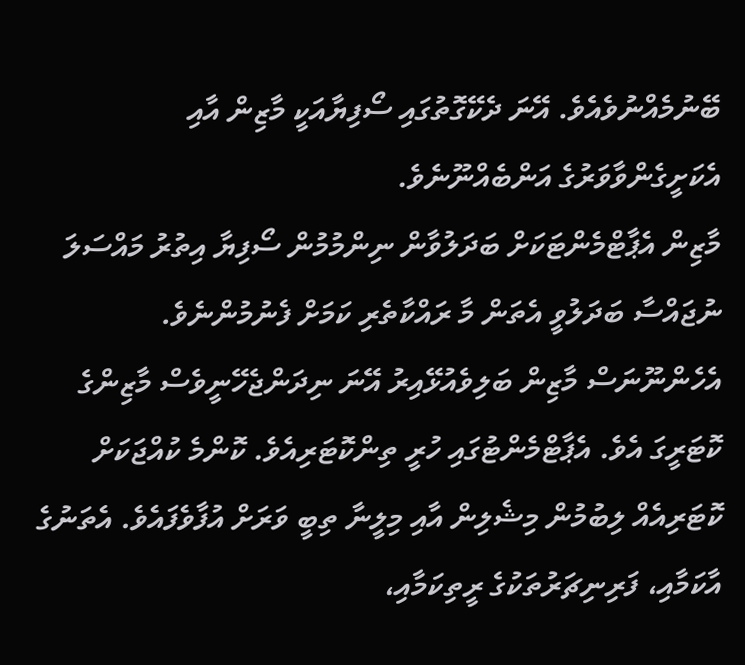ބޭނުމެއްނުވެއެވެ. އޭނަ ދެކޭގޮތުގައި ސޯފިޔާއަކީ މާޒިން އާއި އެކަށީގެންވާވަރުގެ އަންބެއްނޫނެވެ.
މާޒިން އެޕާޓްމެންޓަކަށް ބަދަލުވާން ނިންމުމުން ސޯފިޔާ އިތުރު މައްސަލަ ނުޖައްސާ ބަދަލުވީ އެތަން މާ ރައްކާތެރި ކަމަށް ފެނުމުންނެވެ. އެހެންނޫނަސް މާޒިން ބަލިވެއުޅޭއިރު އޭނަ ނިދަންޖެހޭނީވެސް މާޒިންގެ ކޮޓަރީގަ އެވެ. އެޕާޓްމެންޓުގައި ހުރީ ތިންކޮޓަރިއެވެ. ކޮންމެ ކުއްޖަކަށް ކޮޓަރިއެއް ލިބުމުން މިޝެލިން އާއި މިލީނާ ތިބީ ވަރަށް އުފާވެފައެވެ. އެތަނުގެ އާކަމާއި، ފަރިނިޗަރުތަކުގެ ރީތިކަމާއި،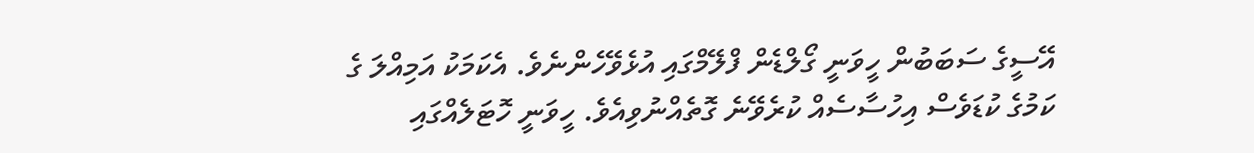އޭސީގެ ސަބަބުން ހީވަނީ ގޯލްޑެން ފްލޭމްގައި އުޅެވޭހެންނެވެ. އެކަމަކު އަމިއްލަ ގެ ކަމުގެ ކުޑަވެސް އިހުސާސެއް ކުރެވޭނެ ގޮތެއްނުވިއެވެ. ހީވަނީ ހޮޓަލެއްގައި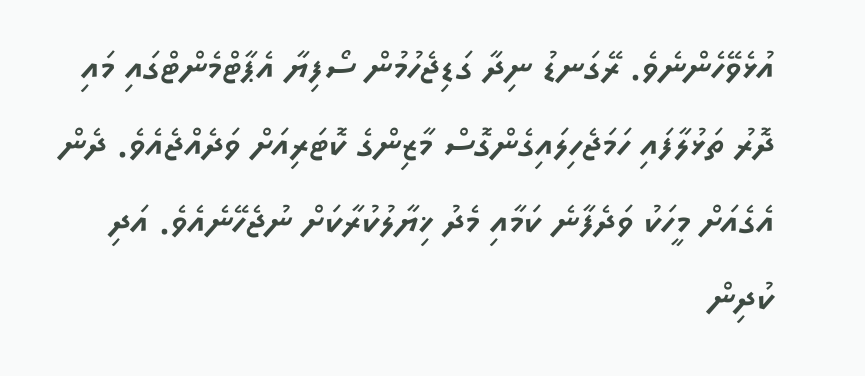އުޅެވޭހެންނެވެ. ރޭގަނޑު ނިދާ ގަޑިޖެހުމުން ސޯފިޔާ އެޕާޓްމެންޓްގައި މައި ދޮރު ތަޅުލާފައި ހަމަޖެހިލައިގެންގޮސް މާޒިންގެ ކޮޓަރިއަށް ވަދެއްޖެއެވެ. ދެން އެގެއަށް މީހަކު ވަދެފާނެ ކަމާއި މެދު ޚިޔާލުކުރާކަށް ނުޖެހޭނެއެވެ. އަދި ކުދިން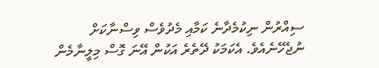ސިއްރުން ނިކުމެދާނެ ކަމާއި މެދުވެސް ވިސްނާކަށް ނުޖެހޭނެއެވެ. އެކަމަކު ދޭތެރެ އަކުން އޭނަ ގޮސް މިލީނާމެން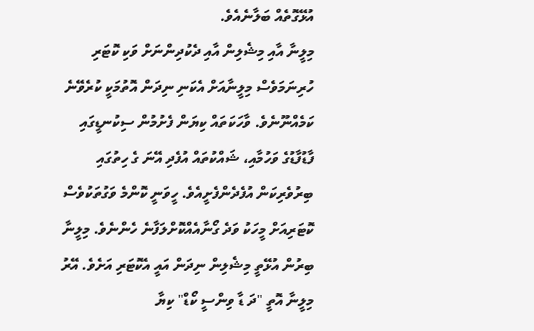އުޅޭގޮތެއް ބަލާނެއެވެ.
މިލީނާ އާއި މިޝެލިން އާއި ދެކުދިންނަށް ވަކި ކޮޓަރި ހުރިނަމަވެސް މިލީނާއަށް އެކަނި ނިދަން އޮތުމަކީ ކުރެވޭނެ ކަމެއްނޫނެވެ. ވާހަކަތައް ކިޔަން ފެށުމުން ސިކުނޑީގައި ފާޑުފާޑުގެ ވަހުމާއި، ޝައްކުތައް އުފެދި އޭނަ ގެ ހިތުގައި ބިރުވެރިކަން އުފެދެންފެށީއެވެ. ހީވަނީ ކޮންމެ ވަގުތަކުވެސް ކޮޓަރިއަށް މީހަކު ވަދެ ގޯނާއެއްކޮށްލަފާނެ ހެންނެވެ. މިލީނާ ބިރުން އުޅޭތީ މިޝެލިން ނިދަން އައީ އެކޮޓަރި އަށެވެ. އޭރު މިލީނާ އޮތީ "ދަ ޑާ ވިންސީ ކޯޑް" ކިޔާ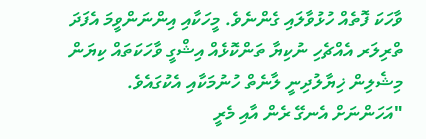ވާހަކަ ފޮތެއް ހުޅުވާލައި ގެންނެވެ. މީހަކާއި އިންނަންވީމަ އެފަދަ ތްރިލަރ އެއްޗެހި ނުކިޔާ ތަންކޮޅެއް އިޝްގީ ވާހަކަތައް ކިޔަން މިޝެލިން ޚިޔާލުދިނީ ލާނެތް ހުނުމަކާއި އެކުގައެވެ.
"އަހަންނަށް އެނގޭ ރެން އާއި މެރީ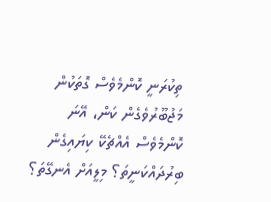ތިކުރަނީ ކޮންމެވެސް ގޮތަކުން މަޖުބޫރުވެގެން ކަން، އޭނަ ކޮންމެވެސް އެއްޗެކޭ ކިޔައިގެން ބިރުދައްކަނީތަ؟ މިލީއަށް އެނގޭތަ؟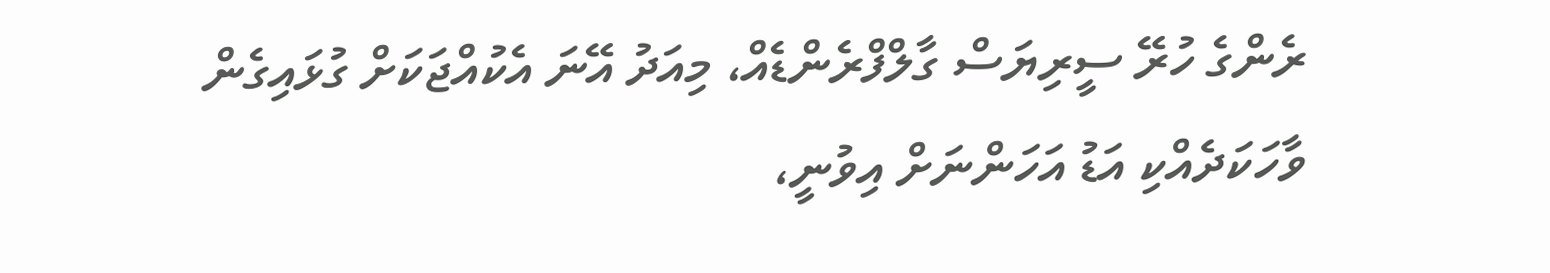ރެންގެ ހުރޭ ސީރިޔަސް ގާލްފްރެންޑެއް، މިއަދު އޭނަ އެކުއްޖަކަށް ގުޅައިގެން ވާހަކަދެއްކި އަޑު އަހަންނަށް އިވުނީ،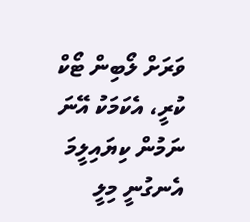ވަރަށް ލޯބިން ޓޯކް ކުރީ، އެކަމަކު އޭނަ ނަމުން ކިޔައިލީމަ އެނގުނީ މިލީ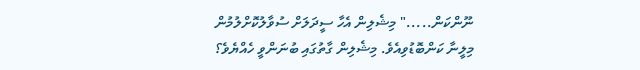ނޫންކަން....." މިޝެލިން އެހާ ސީދަލަށް ސުވާލުކޮށްލުމުން މިލީނާ ކަންބޮޑުވިއެވެ. މިޝެލިން ގާތުގައި ބުނަންވީ ހެއްޔެވެ؟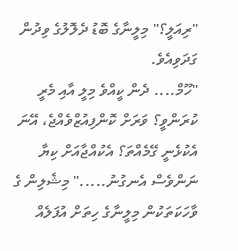"ރިއަލީ؟" މިލީނާގެ ބޮޑު ދެލޮލުގެ ވިދުން ގަދަވިއެވެ.
"ހޫމް.... ދެން ކީއްވެ މިލީ އާއި މެރީ ކުރަންވީ؟ ވަރަށް ކޮންފިއުޒްވެއްޖެ، އޭނަ އެކުޅެނީ ގޭމެއްތަ؟ އެކުއްޖާއަށް ކިޔާ ނަންވެސް އެނގުނު....." މިޝެލިން ގެ ވާހަކަތަކުން މިލީނާގެ ހިތަށް އުފަލެއް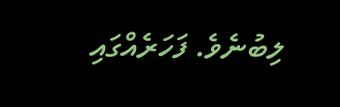ލިބުނެވެ. ފަހަރެއްގައި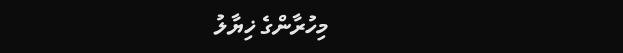މިހުރާންގެ ޚިޔާލު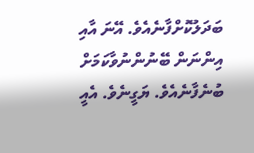ބަދަލުކޮށްފާނެއެވެ. އޭނަ އާއި އިންނަން ބޭނުންނުވާކަމަށް ބުނެފާނެއެވެ. ޔަގީނެވެ. އެއީ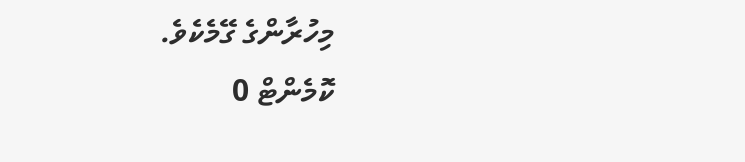މިހުރާންގެ ގޭމެކެވެ.
ކޮމެންޓް 0